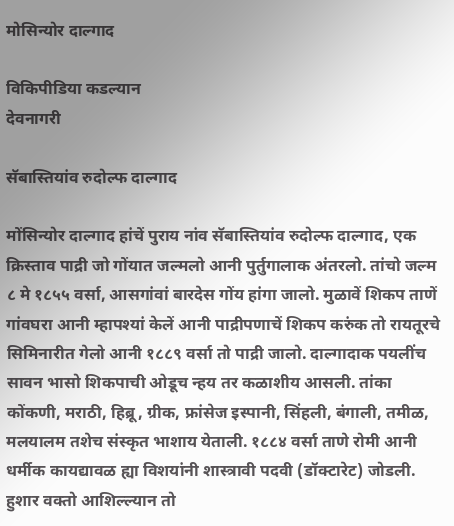मोसिन्योर दाल्गाद

विकिपीडिया कडल्यान
देवनागरी

सॅबास्तियांव रुदोल्फ दाल्गाद

मोंसिन्योर दाल्गाद हांचें पुराय नांव सॅबास्तियांव रुदोल्फ दाल्गाद, एक क्रिस्ताव पाद्री जो गोंयात जल्मलो आनी पुर्तुगालाक अंतरलो. तांचो जल्म ८ मे १८५५ वर्सा, आसगांवां बारदेस गोंय हांगा जालो. मुळावें शिकप ताणें गांवघरा आनी म्हापश्यां केलें आनी पाद्रीपणाचें शिकप करुंक तो रायतूरचे सिमिनारीत गेलो आनी १८८९ वर्सा तो पाद्री जालो. दाल्गादाक पयलींच सावन भासो शिकपाची ओडूच न्हय तर कळाशीय आसली. तांका कोंकणी, मराठी, हिब्रू, ग्रीक, फ्रांसेज इस्पानी, सिंहली, बंगाली, तमीळ, मलयालम तशेच संस्कृत भाशाय येताली. १८८४ वर्सा ताणे रोमी आनी धर्मीक कायद्यावळ ह्या विशयांनी शास्त्रावी पदवी (डॉक्टारेट) जोडली. हुशार वक्तो आशिल्ल्यान तो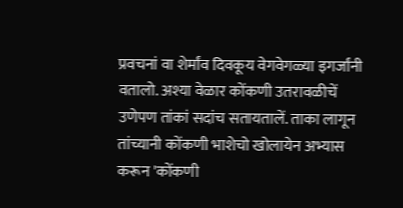प्रवचनां वा शेर्मांव दिवकूय वेगवेगळ्या इगर्जांनी वतालो. अश्या वेळार कोंकणी उतरावळीचें उणेपण तांकां सदांच सतायतालें. ताका लागून तांच्यानी कोंकणी भाशेचो खोलायेन अभ्यास करून 'कोंकणी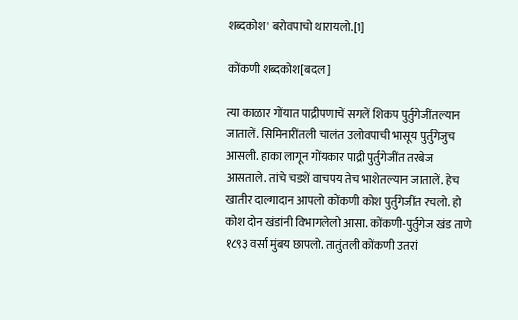शब्दकोश' बरोवपाचो थारायलो.[1]

कोंकणी शब्दकोश[बदल]

त्या काळार गोंयात पाद्रीपणाचें सगलें शिकप पुर्तुगेजींतल्यान जातालें. सिमिनारींतली चालंत उलोवपाची भासूय पुर्तुगेजुच आसली. हाका लागून गोंयकार पाद्री पुर्तुगेजींत तरबेज आसताले. तांचे चडशें वाचपय तेच भाशेतल्यान जातालें. हेच खातीर दाल्गादान आपलो कोंकणी कोश पुर्तुगेजींत रचलो. हो कोश दोन खंडांनी विभागलेलो आसा. कोंकणी-पुर्तुगेज खंड ताणे १८९३ वर्सा मुंबय छापलो. तातुंतली कोंकणी उतरां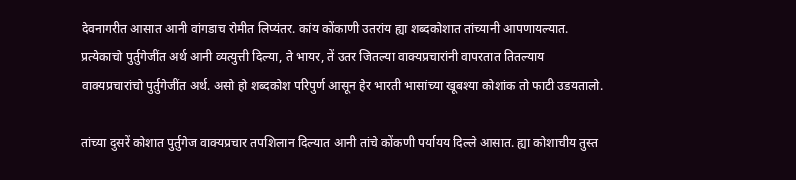देवनागरीत आसात आनी वांगडाच रोमीत लिप्यंतर. कांय कोंकाणी उतरांय ह्या शब्दकोशात तांच्यानी आपणायल्यात. प्रत्येकाचो पुर्तुगेजींत अर्थ आनी व्यत्युत्ती दिल्या, ते भायर, तें उतर जितल्या वाक्यप्रचारांनी वापरतात तितल्याय वाक्यप्रचारांचो पुर्तुगेजींत अर्थ. असो हो शब्दकोश परिपुर्ण आसून हेर भारती भासांच्या खूबश्या कोशांक तो फाटी उडयतालो.

तांच्या दुसरें कोशात पुर्तुगेज वाक्यप्रचार तपशिलान दिल्यात आनी तांचे कोंकणी पर्यायय दिल्ले आसात. ह्या कोशाचीय तुस्त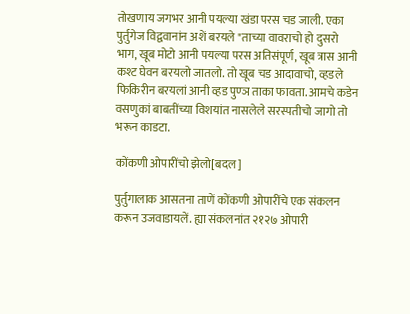तोखणाय जगभर आनी पयल्या खंडा परस चड जाली. एका पुर्तुगेज विद्ववानांन अशें बरयले "ताच्या वावराचो हो दुसरो भाग, खूब मोटो आनी पयल्या परस अतिसंपूर्ण, खूब त्रास आनी कश्ट घेवन बरयलो जातलो. तो खूब चड आदावाचो, व्हडले फिकिरीन बरयलां आनी व्हड पुण्ञ ताका फावता. आमचे कडेन वसणुकां बाबतींच्या विशयांत नासलेले सरस्पतीचो जागो तो भरून काडटा.

कोंकणी ओपारींचो झेलो[बदल]

पुर्तुगालाक आसतना ताणें कोंकणी ओपारींचे एक संकलन करून उजवाडायलें. ह्या संकलनांत २१२७ ओपारी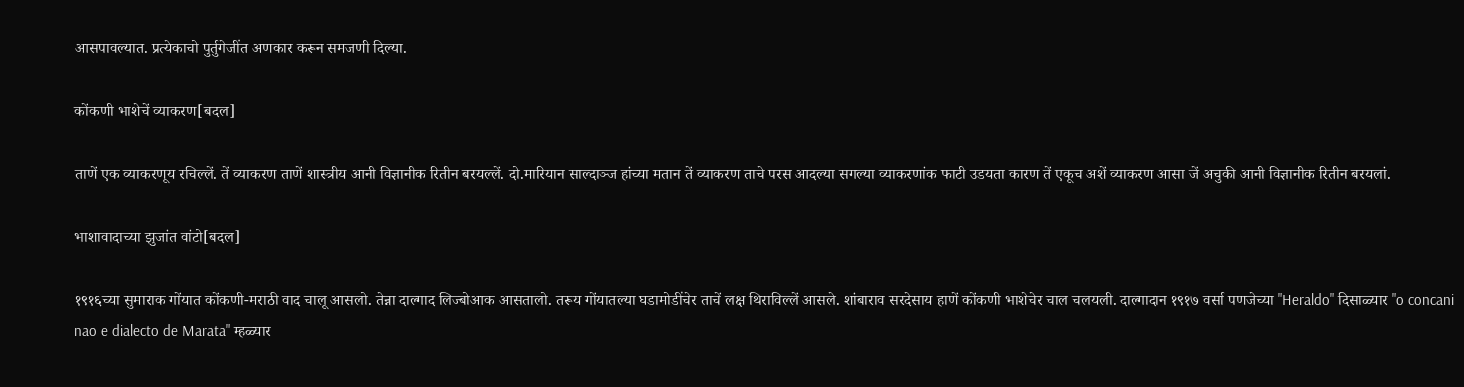आसपावल्यात. प्रत्येकाचो पुर्तुगेजींत अणकार करून समजणी दिल्या.

कोंकणी भाशेचें व्याकरण[बदल]

ताणें एक व्याकरणूय रचिल्लें. तें व्याकरण ताणें शास्त्रीय आनी विज्ञानीक रितीन बरयल्लें. दो.मारियान साल्दाञ्ज हांच्या मतान तें व्याकरण ताचे परस आदल्या सगल्या व्याकरणांक फाटी उडयता कारण तें एकूच अशें व्याकरण आसा जें अचुकी आनी विज्ञानीक रितीन बरयलां.

भाशावादाच्या झुजांत वांटो[बदल]

१९१६च्या सुमाराक गोंयात कोंकणी-मराठी वाद चालू आसलो. तेन्ना दाल्गाद लिज्बोआक आसतालो. तरूय गोंयातल्या घडामोडींचेर ताचें लक्ष थिराविल्लें आसले. शांबाराव सरदेसाय हाणें कोंकणी भाशेचेर चाल चलयली. दाल्गादान १९१७ वर्सा पणजेच्या "Heraldo" दिसाळ्यार "o concani nao e dialecto de Marata" म्हळ्यार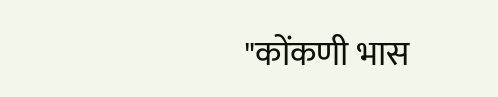"कोंकणी भास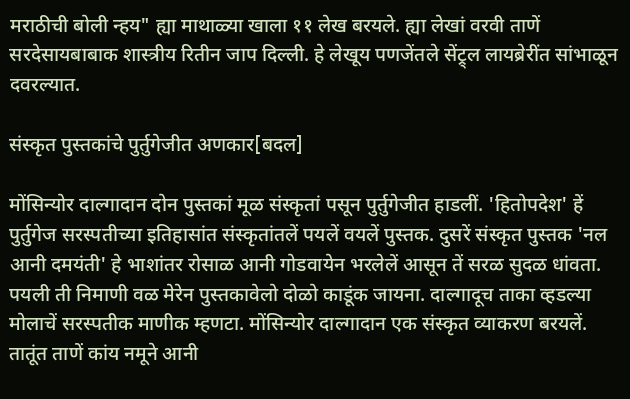मराठीची बोली न्हय" ह्या माथाळ्या खाला ११ लेख बरयले. ह्या लेखां वरवी ताणें सरदेसायबाबाक शास्त्रीय रितीन जाप दिल्ली. हे लेखूय पणजेंतले सेंट्र्ल लायब्रेरींत सांभाळून दवरल्यात.

संस्कृत पुस्तकांचे पुर्तुगेजीत अणकार[बदल]

मोंसिन्योर दाल्गादान दोन पुस्तकां मूळ संस्कृतां पसून पुर्तुगेजीत हाडलीं. 'हितोपदेश' हें पुर्तुगेज सरस्पतीच्या इतिहासांत संस्कृतांतलें पयलें वयलें पुस्तक. दुसरें संस्कृत पुस्तक 'नल आनी दमयंती' हे भाशांतर रोसाळ आनी गोडवायेन भरलेलें आसून तें सरळ सुदळ धांवता. पयली ती निमाणी वळ मेरेन पुस्तकावेलो दोळो काडूंक जायना. दाल्गादूच ताका व्हडल्या मोलाचें सरस्पतीक माणीक म्हणटा. मोंसिन्योर दाल्गादान एक संस्कृत व्याकरण बरयलें. तातूंत ताणें कांय नमूने आनी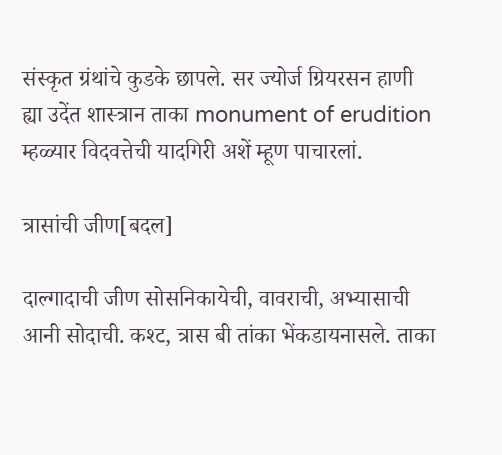संस्कृत ग्रंथांचे कुडके छापले. सर ज्योर्ज ग्रियरसन हाणी ह्या उदेंत शास्त्रान ताका monument of erudition म्हळ्यार विदवत्तेची यादगिरी अशें म्हूण पाचारलां.

त्रासांची जीण[बदल]

दाल्गादाची जीण सोसनिकायेची, वावराची, अभ्यासाची आनी सोदाची. कश्ट, त्रास बी तांका भेंकडायनासले. ताका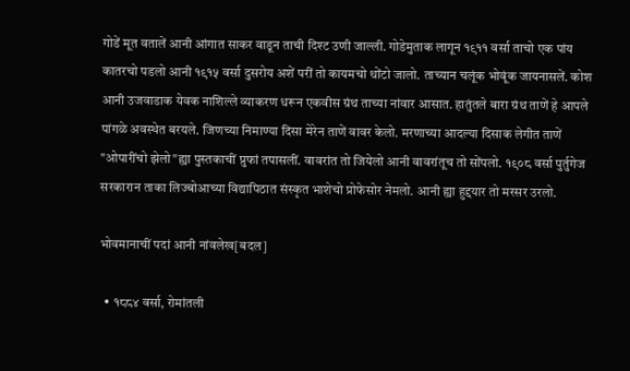गोडें मूत वतालें आनी आंगात साकर वाडून ताची दिश्ट उणी जाल्ली. गोडेमुताक लागून १९११ वर्सा ताचो एक पांय कातरचो पडलो आनी १९१५ वर्सा दुसरोय अशें परीं तो कायमचो थोंटो जालो. ताच्यान चलूंक भोवूंक जायनासलें. कोश आनी उजवाडाक येवक नाशिल्ले व्याकरण धरून एकवीस ग्रंथ ताच्या नांवार आसात. हातुंतले बारा ग्रंथ ताणें हे आपले पांगळे अवस्थेत बरयले. जिणच्या निमाण्या दिसा मेरेन ताणें वावर केलो. मरणाच्या आदल्या दिसाक लेगीत ताणें "ओपारींचो झेलो"ह्या पुस्तकाचीं प्रुफां तपासलीं. वावरांत तो जियेलो आनी वावरांतूच तो सोंपलो. १९०८ वर्सा पुर्तुगेज सरकारान ताका लिज्बोआच्या विद्यापिठात संस्कृत भाशेचो प्रोफेसोर नेमलो. आनी ह्या हुद्दयार तो मरसर उरलो.

भोवमानाचीं पदां आनी नांवलेख[बदल]

  • १८८४ वर्सा, रोमांतली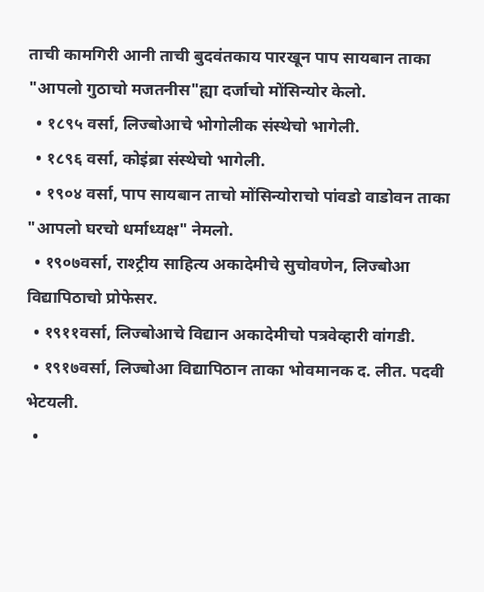ताची कामगिरी आनी ताची बुदवंतकाय पारखून पाप सायबान ताका "आपलो गुठाचो मजतनीस"ह्या दर्जाचो मोंसिन्योर केलो.
  • १८९५ वर्सा, लिज्बोआचे भोगोलीक संस्थेचो भागेली.
  • १८९६ वर्सा, कोइंब्रा संस्थेचो भागेली.
  • १९०४ वर्सा, पाप सायबान ताचो मोंसिन्योराचो पांवडो वाडोवन ताका "आपलो घरचो धर्माध्यक्ष" नेमलो.
  • १९०७वर्सा, राश्ट्रीय साहित्य अकादेमीचे सुचोवणेन, लिज्बोआ विद्यापिठाचो प्रोफेसर.
  • १९११वर्सा, लिज्बोआचे विद्यान अकादेमीचो पत्रवेव्हारी वांगडी.
  • १९१७वर्सा, लिज्बोआ विद्यापिठान ताका भोवमानक द. लीत. पदवी भेटयली.
  •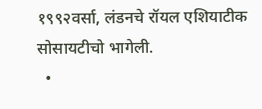१९९२वर्सा, लंडनचे रॉयल एशियाटीक सोसायटीचो भागेली.
  •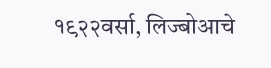१९२२वर्सा, लिज्बोआचे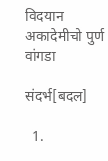विदयान अकादेमीचो पुर्ण वांगडा

संदर्भ[बदल]

  1.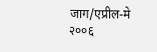जाग/एप्रील-मे २००६